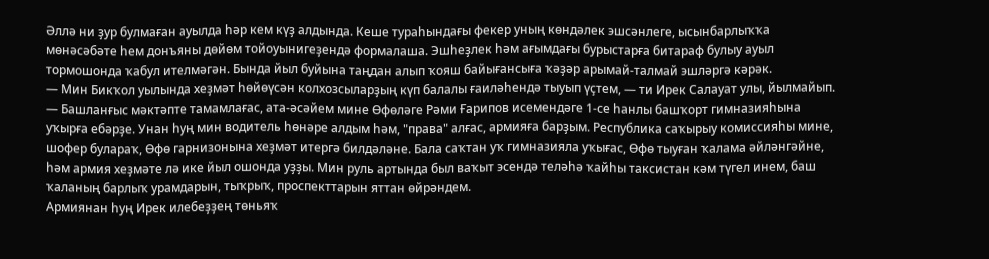Әллә ни ҙур булмаған ауылда hәр кем күҙ алдында. Кеше тураһындағы фекер уның көндәлек эшсәнлеге, ысынбарлыҡҡа мөнәсәбәте heм дoнъяны дөйөм тойоуынигеҙендә формалаша. Эшһеҙлек hәм ағымдағы бурыстарға битараф булыу ауыл тормошонда ҡабул ителмәгән. Бында йыл буйына таңдан алып ҡояш байығансыға ҡәҙәр арымай-талмай эшләргә кәрәк.
— Мин Бикҡол уылында хеҙмәт һөйөүсән колхозсыларҙың күп балалы ғаиләһендә тыуып үҫтем, — ти Ирек Салауат улы, йылмайып. — Башланғыс мәктәпте тамамлағас, ата-әсәйем мине Өфөләге Рәми Ғарипов исемендәге 1-се һанлы башҡорт гимназияһына уҡырға ебәрҙе. Унан һуң мин водитель һөнәре алдым һәм, "права" алғас, армияға барҙым. Республика саҡырыу комиссияһы мине, шофер булараҡ, Өфө гарнизонына хеҙмәт итeргә билдәләне. Бала саҡтан уҡ гимназияла уҡығас, Өфө тыуған ҡалама әйләнгәйне, hәм армия хеҙмәте лә ике йыл ошонда уҙҙы. Мин руль артында был ваҡыт эсендә теләһә ҡайһы таксистан кәм түгел инем, баш ҡаланың барлыҡ урамдарын, тыҡрыҡ, проспекттарын яттан өйрәндем.
Армиянан һуң Ирек илебеҙҙең төньяҡ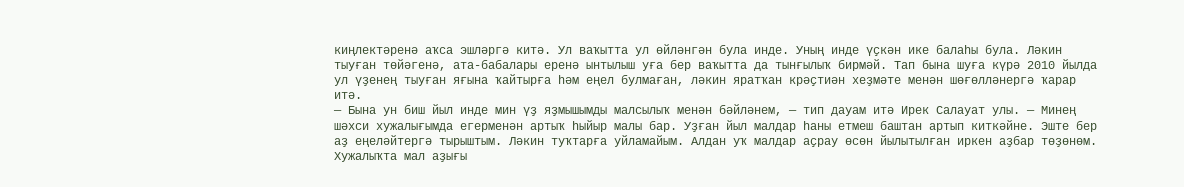киңлектәренә аҡса эшләргә китә. Ул ваҡытта ул өйләнгән була инде. Уның инде үҫкән ике балаһы була. Ләкин тыуған төйәгенә, ата-бабалары еренә ынтылыш уға бер ваҡытта да тынғылыҡ бирмәй. Тап бына шуға күрә 2010 йылда ул үҙенең тыуған яғына ҡайтырға hәм еңел булмаған, ләкин яратҡан крәҫтиән хеҙмәте менән шөғөлләнергә ҡарар итә.
— Бына ун биш йыл инде мин үҙ яҙмышымды малсылыҡ менән бәйләнем, — тип дауам итә Ирек Салауат улы. — Минең шәхси хужалығымда егерменән артыҡ һыйыр малы бар. Уҙған йыл малдар һаны етмеш баштан артып киткәйне. Эште бер аҙ еңеләйтергә тырыштым. Ләкин туҡтарға уйламайым. Алдан уҡ малдар аҫрау өсөн йылытылған иркен аҙбар төҙөнөм. Хужалыҡта мал аҙығы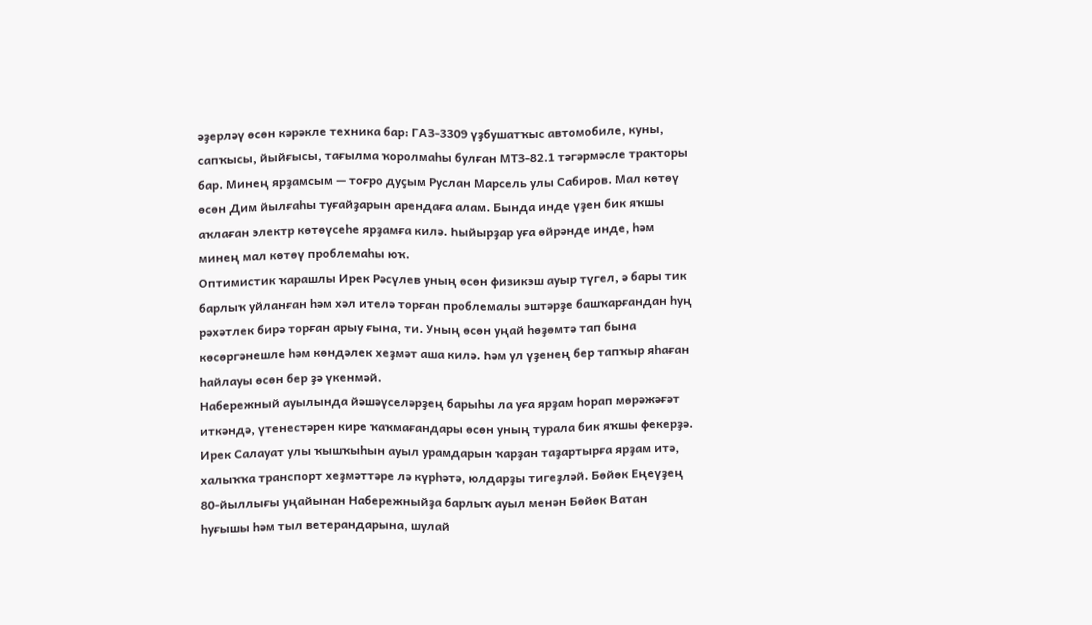әҙерләү өсөн кәрәкле техника бар: ГАЗ-3309 үҙбушатҡыс автомобиле, куны, сапҡысы, йыйғысы, тағылма ҡоролмаһы булған МТЗ-82.1 тәгәрмәсле тракторы бар. Минең ярҙамсым — тоғро дуҫым Руслан Марсель улы Сабиров. Мал көтөү өсөн Дим йылғаһы туғайҙарын арендаға алам. Бында инде үҙен бик яҡшы аҡлаған электр көтөүсеһе ярҙамға килә. Һыйырҙар уға өйрәнде инде, hәм минең мал көтөү проблемаһы юҡ.
Оптимистик ҡарашлы Ирек Рәсүлев уның өсөн физикэш ауыр түгел, ә бары тик барлыҡ уйланған hәм хәл ителә торған проблемалы эштәрҙе башҡарғандан һуң рәхәтлек бирә торған арыу ғына, ти. Уның өсөн уңай һөҙөмтә тап бына көсөргәнешле һәм көндәлек хеҙмәт аша килә. Һәм ул үҙенең бер тапҡыр яһаған һайлауы өсөн бер ҙә үкенмәй.
Набережный ауылында йәшәүселәрҙең барыһы ла уға ярҙам һорап мөрәжәғәт иткәндә, үтенестәрен кире ҡаҡмағандары өсөн уның турала бик яҡшы фекерҙә. Ирек Салауат улы ҡышҡыһын ауыл урамдарын ҡарҙан таҙартырға ярҙам итә, халыҡҡа транспорт хеҙмәттәре лә күрһәтә, юлдарҙы тигеҙләй. Бөйөк Еңеүҙең 80-йыллығы уңайынан Набережныйҙа барлыҡ ауыл менән Бөйөк Ватан һуғышы hәм тыл ветерандарына, шулай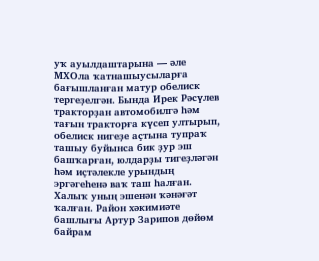уҡ ауылдаштарына — әле МХОла ҡатнашыусыларға бағышланған матур обелиск тергеҙелгән. Бында Ирек Рәсүлев тракторҙан автомобилгә hәм тағын тракторға күсеп ултырып, обелиск нигеҙе аҫтына тупраҡ ташыу буйынса бик ҙур эш башҡарған, юлдарҙы тигеҙләгән hәм иҫтәлекле урындың эргәгеһенә ваҡ таш һалған. Халыҡ уның эшенән ҡәнәғәт ҡалған. Район хәкимиәте башлығы Артур Зарипов дөйөм байрам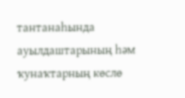тантанаһында ауылдаштарының hәм ҡунаҡтарның көслө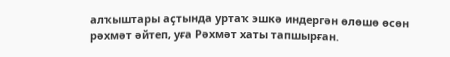алҡыштары аҫтында уртаҡ эшкә индергән өлөшө өсөн рәхмәт әйтеп, уға Рәхмәт хаты тапшырған.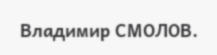Владимир СМОЛОВ.